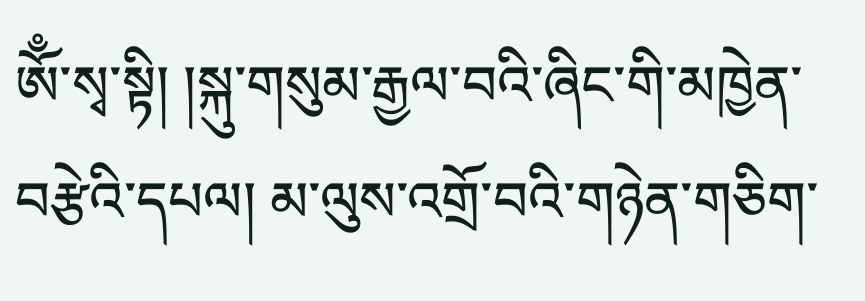ཨོྃ་སྭ་སྟི། །སྐུ་གསུམ་རྒྱལ་བའི་ཞིང་གི་མཁྱེན་བརྩེའི་དཔལ། མ་ལུས་འགྲོ་བའི་གཉེན་གཅིག་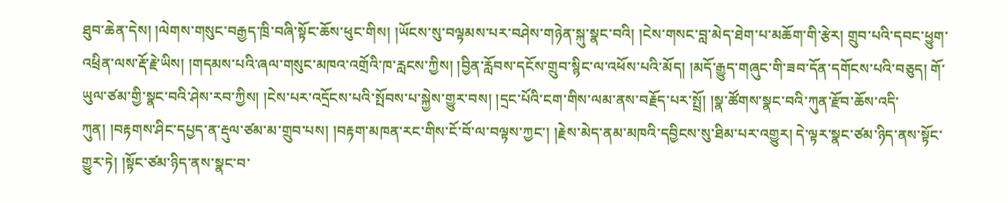ཐུབ་ཆེན་དེས། །ལེགས་གསུང་བརྒྱད་ཁྲི་བཞི་སྟོང་ཆོས་ཕུང་གིས། །ཡོངས་སུ་བལྟམས་པར་བཤེས་གཉེན་སྐུ་སྣང་བའི། །ངེས་གསང་བླ་མེད་ཐེག་པ་མཆོག་གི་རྩེར། གྲུབ་པའི་དབང་ཕྱུག་འཕྲིན་ལས་རྡོ་རྗེ་ཡིས། །གདམས་པའི་ཞལ་གསུང་མཁའ་འགྲོའི་ཁ་རླངས་ཀྱིས། །བྱིན་རློབས་དངོས་གྲུབ་སྙིང་ལ་འཕོས་པའི་མོད། །མདོ་རྒྱུད་གཞུང་གི་ཟབ་དོན་དགོངས་པའི་བཅུད། གོ་ཡུལ་ཙམ་གྱི་སྣང་བའི་ཤེས་རབ་ཀྱིས། །ངེས་པར་འདྲོངས་པའི་སྤོབས་པ་སྐྱེས་གྱུར་བས། །དྲང་པོའི་ངག་གིས་ལམ་ནས་བརྗོད་པར་སྤྲོ། །སྣ་ཚོགས་སྣང་བའི་ཀུན་རྫོབ་ཆོས་འདི་ཀུན། །བརྟགས་ཤིང་དཔྱད་ན་རྡུལ་ཙམ་མ་གྲུབ་པས། །བརྟག་མཁན་རང་གིས་ངོ་བོ་ལ་བལྟས་ཀྱང་། །རྗེས་མེད་ནམ་མཁའི་དབྱིངས་སུ་ཐིམ་པར་འགྱུར། དེ་ལྟར་སྣང་ཙམ་ཉིད་ནས་སྟོང་གྱུར་ཏེ། །སྟོང་ཙམ་ཉིད་ནས་སྣང་བ་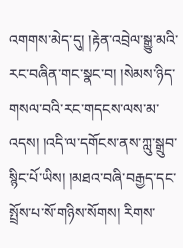འགགས་མེད་དུ། །རྟེན་འབྲེལ་སྒྱུ་མའི་རང་བཞིན་གང་སྣང་བ། །སེམས་ཉིད་གསལ་བའི་རང་གདངས་ལས་མ་འདས། །འདི་ལ་དགོངས་ནས་ཀླུ་སྒྲུབ་སྙིང་པོ་ཡིས། །མཐའ་བཞི་བརྒྱད་དང་སྤྲོས་པ་སོ་གཉིས་སོགས། རིགས་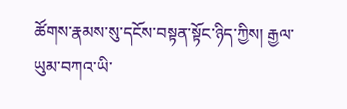ཚོགས་རྣམས་སུ་དངོས་བསྟན་སྟོང་ཉིད་ཀྱིས། རྒྱལ་ཡུམ་བཀའ་ཡི་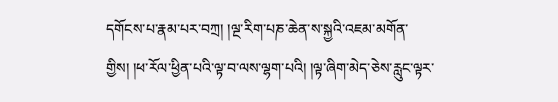དགོངས་པ་རྣམ་པར་བཀྲ། །ལྔ་རིག་པཎ་ཆེན་ས་སྐྱའི་འཇམ་མགོན་གྱིས། །ཕ་རོལ་ཕྱིན་པའི་ལྟ་བ་ལས་ལྷག་པའི། །ལྟ་ཞིག་མེད་ཅེས་རླུང་ལྟར་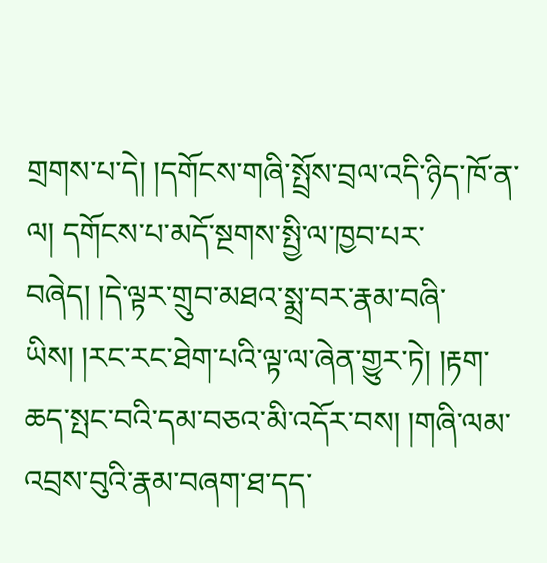གྲགས་པ་དེ། །དགོངས་གཞི་སྤྲོས་བྲལ་འདི་ཉིད་ཁོ་ན་ལ། དགོངས་པ་མདོ་སྔགས་སྤྱི་ལ་ཁྱབ་པར་བཞེད། །དེ་ལྟར་གྲུབ་མཐའ་སྨྲ་བར་རྣམ་བཞི་ཡིས། །རང་རང་ཐེག་པའི་ལྟ་ལ་ཞེན་གྱུར་ཏེ། །རྟག་ཆད་སྤང་བའི་དམ་བཅའ་མི་འདོར་བས། །གཞི་ལམ་འབྲས་བུའི་རྣམ་བཞག་ཐ་དད་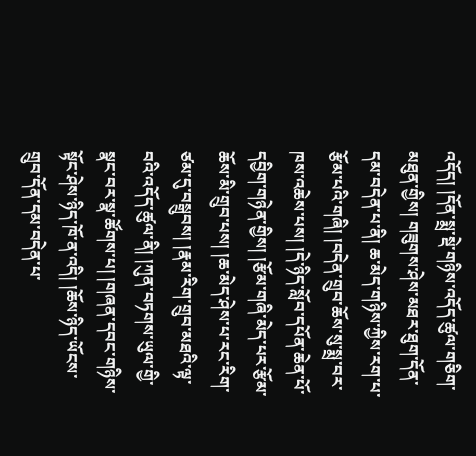འདོད། །དོན་སྨྲ་སྡེ་གཉིས་འདོད་ཚུལ་གཅིག་མཐུན་གྱིས། གཟུགས་ཤེས་མཐར་ཐུག་དོན་དམ་བདེན་པ་ནི། ཆ་མེད་གཉིས་ཀྱིས་རག་པ་རྩོམ་པའི་གཞི། །བདེན་གྲུབ་ཆོས་སུ་སྨྲ་བར་ཁས་འཆེས་པས། །དེ་ཉིད་སློབ་དཔོན་ཆེན་པོ་དབྱིག་གཉེན་གྱིས། །རྩོམ་གཞི་མེད་པར་རྩོམ་ཆོས་མི་གྲུབ་པས། །ཆ་མེད་ཤེས་པ་རང་རིག་ཙམ་དུ་བསྒྲུབས། །རྣམ་རིག་གྲུབ་མཐའི་ལྟ་བའི་འདོད་ཚུལ་ནི། །ཀུན་བཏགས་ཡུལ་གྱི་སྣང་བར་སྣ་ཚོགས་པ། །གཞན་དབང་གཉིས་སྟོང་ཤེས་ཉིད་ཁོ་ན་འདི། །ཆོས་ཉིད་ཡོངས་གྲུབ་དོན་དམ་བདེན་པ་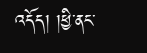འདོད། །ཕྱི་ནང་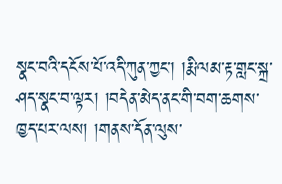སྣང་བའི་དངོས་པོ་འདི་ཀུན་ཀྱང་། །རྨི་ལམ་རྟ་གླང་སྐྲ་ཤད་སྣང་བ་ལྟར། །བདེན་མེད་ནང་གི་བག་ཆགས་ཁྱད་པར་ལས། །གནས་དོན་ལུས་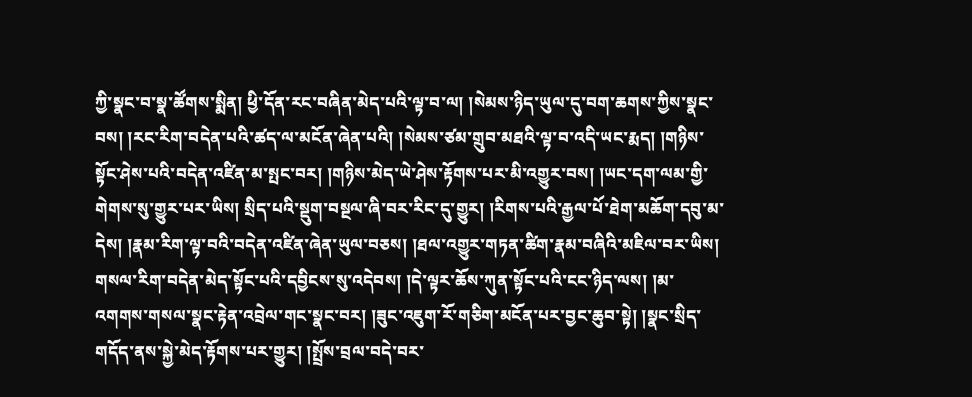ཀྱི་སྣང་བ་སྣ་ཚོགས་སྨིན། ཕྱི་དོན་རང་བཞིན་མེད་པའི་ལྟ་བ་ལ། །སེམས་ཉིད་ཡུལ་དུ་བག་ཆགས་ཀྱིས་སྣང་བས། །རང་རིག་བདེན་པའི་ཚད་ལ་མངོན་ཞེན་པའི། །སེམས་ཙམ་གྲུབ་མཐའི་ལྟ་བ་འདི་ཡང་རྨད། །གཉིས་སྟོང་ཤེས་པའི་བདེན་འཛིན་མ་སྤང་བར། །གཉིས་མེད་ཡེ་ཤེས་རྟོགས་པར་མི་འགྱུར་བས། །ཡང་དག་ལམ་གྱི་གེགས་སུ་གྱུར་པར་ཡིས། སྲིད་པའི་སྡུག་བསྔལ་ཞི་བར་རིང་དུ་གྱུར། །རིགས་པའི་རྒྱལ་པོ་ཐེག་མཆོག་དབུ་མ་དེས། །རྣམ་རིག་ལྟ་བའི་བདེན་འཛིན་ཞེན་ཡུལ་བཅས། །ཐལ་འགྱུར་གཏན་ཚིག་རྣམ་བཞིའི་མཇིལ་བར་ཡིས། གསལ་རིག་བདེན་མེད་སྟོང་པའི་དབྱིངས་སུ་འདེབས། །དེ་ལྟར་ཆོས་ཀུན་སྟོང་པའི་ངང་ཉིད་ལས། །མ་འགགས་གསལ་སྣང་རྟེན་འབྲེལ་གང་སྣང་བར། །ཟུང་འཇུག་རོ་གཅིག་མངོན་པར་བྱང་ཆུབ་སྟེ། །སྣང་སྲིད་གདོད་ནས་སྐྱེ་མེད་རྟོགས་པར་གྱུར། །སྤྲོས་བྲལ་བདེ་བར་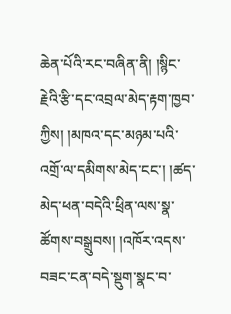ཆེན་པོའི་རང་བཞིན་ནི། །སྙིང་རྗེའི་རྩི་དང་འབྲལ་མེད་རྟག་ཁྱབ་ཀྱིས། །མཁའ་དང་མཉམ་པའི་འགྲོ་ལ་དམིགས་མེད་ངང་། །ཚད་མེད་ཕན་བདེའི་ཕྲིན་ལས་སྣ་ཚོགས་བསྒྲུབས། །འཁོར་འདས་བཟང་ངན་བདེ་སྡུག་སྣང་བ་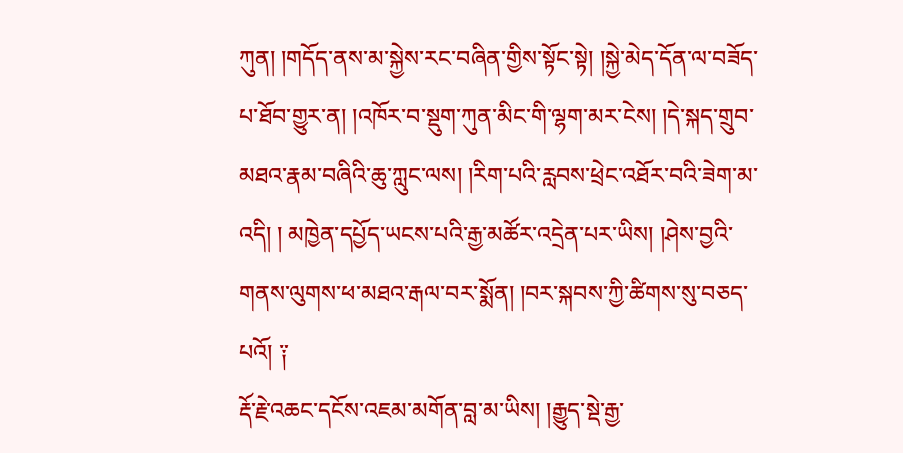ཀུན། །གདོད་ནས་མ་སྐྱེས་རང་བཞིན་གྱིས་སྟོང་སྟེ། །སྐྱེ་མེད་དོན་ལ་བཟོད་པ་ཐོབ་གྱུར་ན། །འཁོར་བ་སྡུག་ཀུན་མིང་གི་ལྷག་མར་ངེས། །དེ་སྐད་གྲུབ་མཐའ་རྣམ་བཞིའི་ཆུ་ཀླུང་ལས། །རིག་པའི་རླབས་ཕྲེང་འཐོར་བའི་ཟེག་མ་འདི། ། མཁྱེན་དཔྱོད་ཡངས་པའི་རྒྱ་མཚོར་འདྲེན་པར་ཡིས། །ཤེས་བྱའི་གནས་ལུགས་ཕ་མཐའ་རྒལ་བར་སྨོན། །བར་སྐབས་ཀྱི་ཚིགས་སུ་བཅད་པའོ། ༑
རྡོ་རྗེ་འཆང་དངོས་འཇམ་མགོན་བླ་མ་ཡིས། །རྒྱུད་སྡེ་རྒྱ་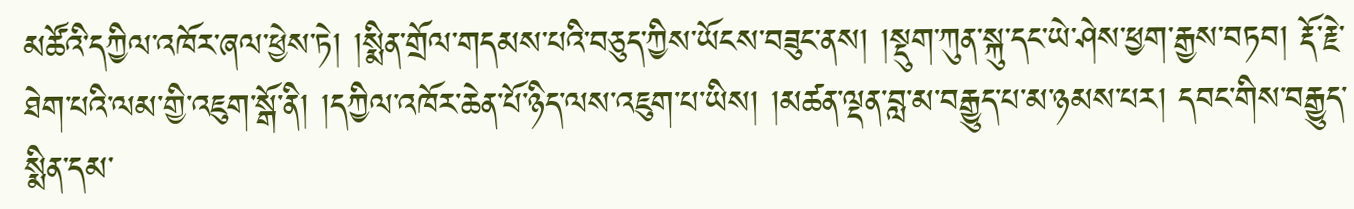མཚོའི་དཀྱིལ་འཁོར་ཞལ་ཕྱེས་ཏེ། །སྨིན་གྲོལ་གདམས་པའི་བཅུད་ཀྱིས་ཡོངས་བཟུང་ནས། །སྡུག་ཀུན་སྐུ་དང་ཡེ་ཤེས་ཕྱག་རྒྱས་བཏབ། རྡོ་རྗེ་ཐེག་པའི་ལམ་གྱི་འཇུག་སྒོ་ནི། །དཀྱིལ་འཁོར་ཆེན་པོ་ཉིད་ལས་འཇུག་པ་ཡིས། །མཚན་ལྡན་བླ་མ་བརྒྱུད་པ་མ་ཉམས་པར། དབང་གིས་བརྒྱུད་སྨིན་དམ་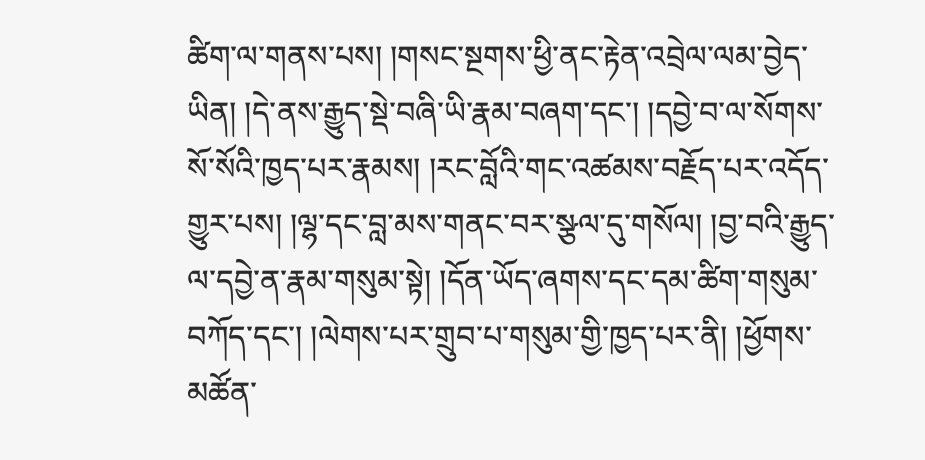ཚིག་ལ་གནས་པས། །གསང་སྔགས་ཕྱི་ནང་རྟེན་འབྲེལ་ལམ་བྱེད་ཡིན། །དེ་ནས་རྒྱུད་སྡེ་བཞི་ཡི་རྣམ་བཞག་དང་། །དབྱེ་བ་ལ་སོགས་སོ་སོའི་ཁྱད་པར་རྣམས། །རང་བློའི་གང་འཚམས་བརྗོད་པར་འདོད་གྱུར་པས། །ལྷ་དང་བླ་མས་གནང་བར་སྩལ་དུ་གསོལ། །བྱ་བའི་རྒྱུད་ལ་དབྱེ་ན་རྣམ་གསུམ་སྟེ། །དོན་ཡོད་ཞགས་དང་དམ་ཚིག་གསུམ་བཀོད་དང་། །ལེགས་པར་གྲུབ་པ་གསུམ་གྱི་ཁྱད་པར་ནི། །ཕྱོགས་མཚོན་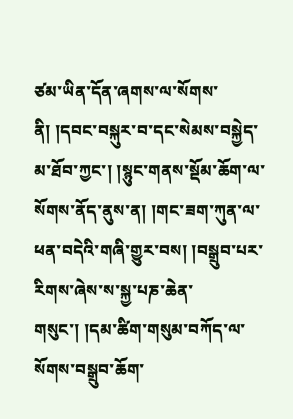ཙམ་ཡིན་དོན་ཞགས་ལ་སོགས་ནི། །དབང་བསྐུར་བ་དང་སེམས་བསྐྱེད་མ་ཐོབ་ཀྱང་། །སྙུང་གནས་སྡོམ་ཆོག་ལ་སོགས་ནོད་ནུས་ན། །གང་ཟག་ཀུན་ལ་ཕན་བདེའི་གཞི་གྱུར་བས། །བསྒྲུབ་པར་རིགས་ཞེས་ས་སྐྱ་པཎ་ཆེན་གསུང་། །དམ་ཚིག་གསུམ་བཀོད་ལ་སོགས་བསྒྲུབ་ཆོག་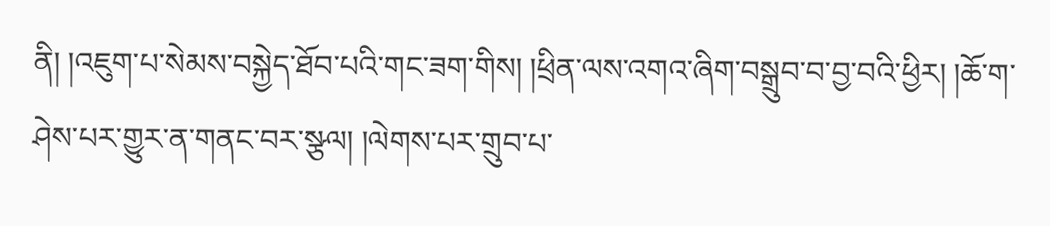ནི། །འཇུག་པ་སེམས་བསྐྱེད་ཐོབ་པའི་གང་ཟག་གིས། །ཕྲིན་ལས་འགའ་ཞིག་བསྒྲུབ་བ་བྱ་བའི་ཕྱིར། །ཆོ་ག་ཤེས་པར་གྱུར་ན་གནང་བར་སྩལ། །ལེགས་པར་གྲུབ་པ་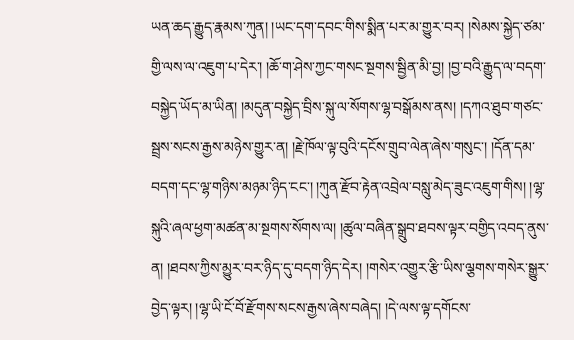ཡན་ཆད་རྒྱུད་རྣམས་ཀུན། །ཡང་དག་དབང་གིས་སྨིན་པར་མ་གྱུར་བར། །སེམས་སྐྱེད་ཙམ་གྱི་ལས་ལ་འཇུག་པ་དེར་། །ཆོ་ག་ཤེས་ཀྱང་གསང་སྔགས་སྦྱིན་མི་བྱ། །བྱ་བའི་རྒྱུད་ལ་བདག་བསྐྱེད་ཡོད་མ་ཡིན། །མདུན་བསྐྱེད་བྲིས་སྐུ་ལ་སོགས་ལྷ་བསྒོམས་ནས། །དཀའ་ཐུབ་གཙང་སྦྲས་སངས་རྒྱས་མཉེས་གྱུར་ན། །རྗེ་ཁོལ་ལྟ་བུའི་དངོས་གྲུབ་ལེན་ཞེས་གསུང་། །དོན་དམ་བདག་དང་ལྷ་གཉིས་མཉམ་ཉིད་ངང་། །ཀུན་རྫོབ་རྟེན་འབྲེལ་བསླུ་མེད་ཟུང་འཇུག་གིས། །ལྷ་སྐུའི་ཞལ་ཕྱག་མཚན་མ་སྔགས་སོགས་ལ། །ཚུལ་བཞིན་སྒྲུབ་ཐབས་ལྟར་བགྱིད་འབད་ནུས་ན། །ཐབས་ཀྱིས་མྱུར་བར་ཉིད་དུ་བདག་ཉིད་དེར། །གསེར་འགྱུར་རྩི་ཡིས་ལྕགས་གསེར་སྒྱུར་བྱེད་ལྟར། །ལྷ་ཡི་ངོ་བོ་རྫོགས་སངས་རྒྱས་ཞེས་བཞེད། །དེ་ལས་ལྟ་དགོངས་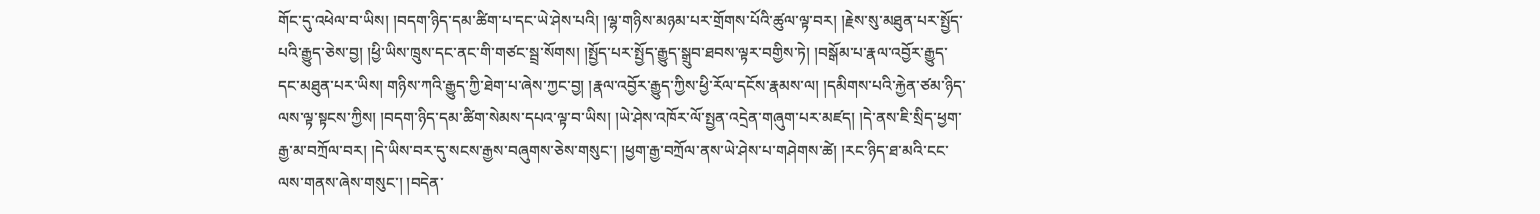གོང་དུ་འཕེལ་བ་ཡིས། །བདག་ཉིད་དམ་ཚིག་པ་དང་ཡེ་ཤེས་པའི། །ལྷ་གཉིས་མཉམ་པར་གྲོགས་པོའི་ཚུལ་ལྟ་བར། །རྗེས་སུ་མཐུན་པར་སྤྱོད་པའི་རྒྱུད་ཅེས་བྱ། །ཕྱི་ཡིས་ཁྲུས་དང་ནང་གི་གཙང་སྦྲ་སོགས། །སྤྱོད་པར་སྤྱོད་རྒྱུད་སྒྲུབ་ཐབས་ལྟར་བགྱིས་ཏེ། །བསྒོམ་པ་རྣལ་འབྱོར་རྒྱུད་དང་མཐུན་པར་ཡིས། གཉིས་ཀའི་རྒྱུད་ཀྱི་ཐེག་པ་ཞེས་ཀྱང་བྱ། །རྣལ་འབྱོར་རྒྱུད་ཀྱིས་ཕྱི་རོལ་དངོས་རྣམས་ལ། །དམིགས་པའི་རྐྱེན་ཙམ་ཉིད་ལས་ལྟ་སྟངས་ཀྱིས། །བདག་ཉིད་དམ་ཚིག་སེམས་དཔའ་ལྟ་བ་ཡིས། །ཡེ་ཤེས་འཁོར་ལོ་སྤྱན་འདྲེན་གཞུག་པར་མཛད། །དེ་ནས་ཇི་སྲིད་ཕྱག་རྒྱ་མ་བཀྲོལ་བར། །དེ་ཡིས་བར་དུ་སངས་རྒྱས་བཞུགས་ཅེས་གསུང་། །ཕྱག་རྒྱ་བཀྲོལ་ནས་ཡེ་ཤེས་པ་གཤེགས་ཚེ། །རང་ཉིད་ཐ་མའི་ངང་ལས་གནས་ཞེས་གསུང་། །བདེན་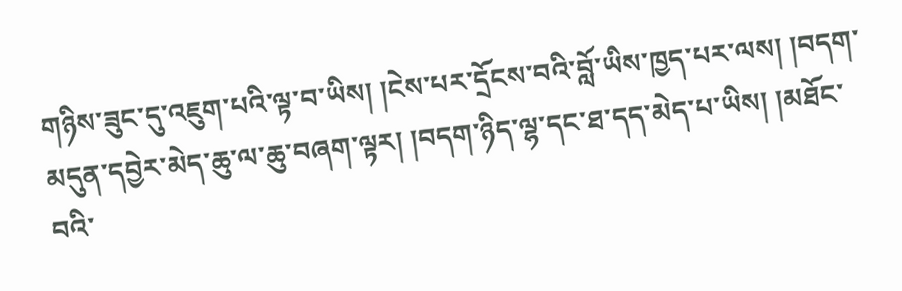གཉིས་ཟུང་དུ་འཇུག་པའི་ལྟ་བ་ཡིས། །ངེས་པར་དྲོངས་བའི་བློ་ཡིས་ཁྱད་པར་ལས། །བདག་མདུན་དབྱེར་མེད་ཆུ་ལ་ཆུ་བཞག་ལྟར། །བདག་ཉིད་ལྷ་དང་ཐ་དད་མེད་པ་ཡིས། །མཐོང་བའི་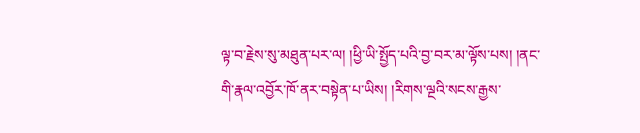ལྟ་བ་རྗེས་སུ་མཐུན་པར་ལ། །ཕྱི་ཡི་སྤྱོད་པའི་བྱ་བར་མ་ལྟོས་པས། །ནང་གི་རྣལ་འབྱོར་ཁོ་ནར་བསྟེན་པ་ཡིས། །རིགས་ལྔའི་སངས་རྒྱས་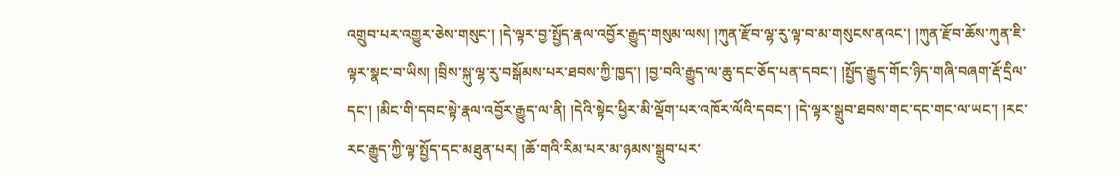འགྲུབ་པར་འགྱུར་ཅེས་གསུང་། །དེ་ལྟར་བྱ་སྤྱོད་རྣལ་འབྱོར་རྒྱུད་གསུམ་ལས། །ཀུན་རྫོབ་ལྷ་རུ་ལྟ་བ་མ་གསུངས་ནའང་། །ཀུན་རྫོབ་ཆོས་ཀུན་ཇི་ལྟར་སྣང་བ་ཡིས། །བྲིས་སྐུ་ལྷ་རུ་བསྒོམས་པར་ཐབས་ཀྱི་ཁྱད་། །བྱ་བའི་རྒྱུད་ལ་ཆུ་དང་ཅོད་པན་དབང་། །སྤྱོད་རྒྱུད་གོང་ཉིད་གཞི་བཞག་རྡོ་དྲིལ་དང་། །མིང་གི་དབང་སྟེ་རྣལ་འབྱོར་རྒྱུད་ལ་ནི། །དེའི་སྟེང་ཕྱིར་མི་ལྡོག་པར་འཁོར་ལོའི་དབང་། །དེ་ལྟར་སྒྲུབ་ཐབས་གང་དང་གང་ལ་ཡང་། །རང་རང་རྒྱུད་ཀྱི་ལྟ་སྤྱོད་དང་མཐུན་པར། །ཆོ་གའི་རིམ་པར་མ་ཉམས་སྒྲུབ་པར་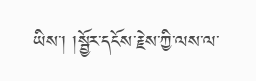ཡིས་། །སྦྱོར་དངོས་རྗེས་ཀྱི་ལས་ལ་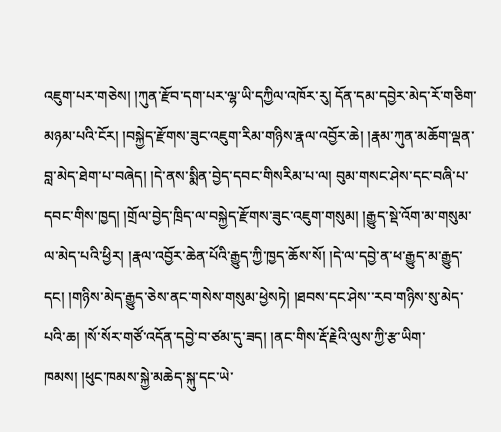འཇུག་པར་གཅེས། །ཀུན་རྫོབ་དག་པར་ལྷ་ཡི་དཀྱིལ་འཁོར་རུ། དོན་དམ་དབྱེར་མེད་རོ་གཅིག་མཉམ་པའི་ངོར། །བསྐྱེད་རྫོགས་ཟུང་འཇུག་རིམ་གཉིས་རྣལ་འབྱོར་ཆེ། །རྣམ་ཀུན་མཆོག་ལྡན་བླ་མེད་ཐེག་པ་བཞེད། །དེ་ནས་སྨིན་བྱེད་དབང་གིསརིམ་པ་ལ། བུམ་གསང་ཤེས་དང་བཞི་པ་དབང་གིས་ཁྱད། །གྲོལ་བྱེད་ཁྲིད་ལ་བསྐྱེད་རྫོགས་ཟུང་འཇུག་གསུམ། །རྒྱུད་སྡེ་འོག་མ་གསུམ་ལ་མེད་པའི་ཕྱིར། །རྣལ་འབྱོར་ཆེན་པོའི་རྒྱུད་ཀྱི་ཁྱད་ཆོས་སོ། །དེ་ལ་དབྱེ་ན་ཕ་རྒྱུད་མ་རྒྱུད་དང། །གཉིས་མེད་རྒྱུད་ཅེས་ནང་གསེས་གསུམ་ཕྱེསཏེ། །ཐབས་དང་ཤེས་་རབ་གཉིས་སུ་མེད་པའི་ཆ། །སོ་སོར་གཙོ་འདོན་དབྱེ་བ་ཙམ་དུ་ཟད། །ནང་གིས་རྡོ་རྗེའི་ལུས་ཀྱི་རྩ་ཡིག་ཁམས། །ཕུང་ཁམས་སྐྱེ་མཆེད་སྐུ་དང་ཡེ་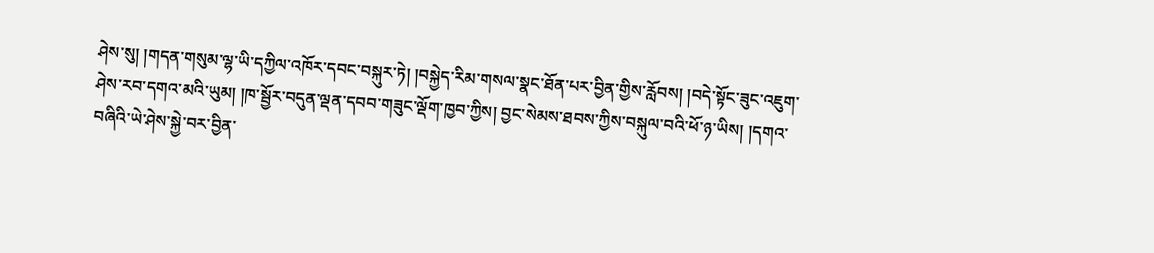ཤེས་སུ། །གདན་གསུམ་ལྷ་ཡི་དཀྱིལ་འཁོར་དབང་བསྐུར་ཏེ། །བསྐྱེད་རིམ་གསལ་སྣང་ཐོན་པར་བྱིན་གྱིས་རློབས། །བདེ་སྟོང་ཟུང་འཇུག་ཤེས་རབ་དགའ་མའི་ཡུམ། །ཁ་སྦྱོར་བདུན་ལྡན་དབབ་གཟུང་ལྡོག་ཁྱབ་ཀྱིས། བྱང་སེམས་ཐབས་ཀྱིས་བསྐུལ་བའི་ཕོ་ཉ་ཡིས། །དགའ་བཞིའི་ཡེ་ཤེས་སྐྱེ་བར་བྱིན་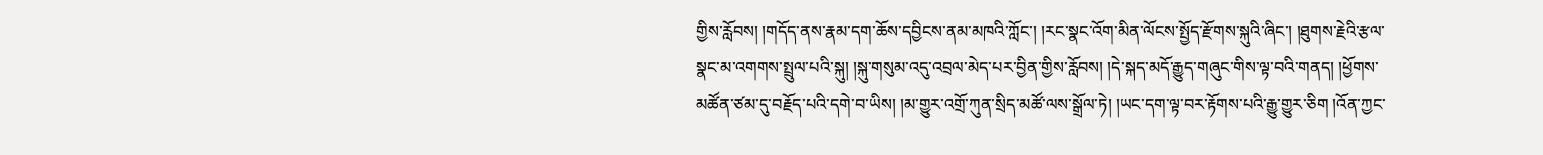གྱིས་རློབས། །གདོད་ནས་རྣམ་དག་ཆོས་དབྱིངས་ནམ་མཁའི་ཀློང་། །རང་སྣང་འོག་མིན་ལོངས་སྤྱོད་རྫོགས་སྐུའི་ཞིང་། །ཐུགས་རྗེའི་རྩལ་སྣང་མ་འགགས་སྤྲུལ་པའི་སྐུ། །སྐུ་གསུམ་འདུ་འབྲལ་མེད་པར་བྱིན་གྱིས་རློབས། །དེ་སྐད་མདོ་རྒྱུད་གཞུང་གིས་ལྟ་བའི་གནད། །ཕྱོགས་མཚོན་ཙམ་དུ་བརྗོད་པའི་དགེ་བ་ཡིས། །མ་གྱུར་འགྲོ་ཀུན་སྲིད་མཚོ་ལས་སྒྲོལ་ཏེ། །ཡང་དག་ལྟ་བར་རྟོགས་པའི་རྒྱུ་གྱུར་ཅིག །འོན་ཀྱང་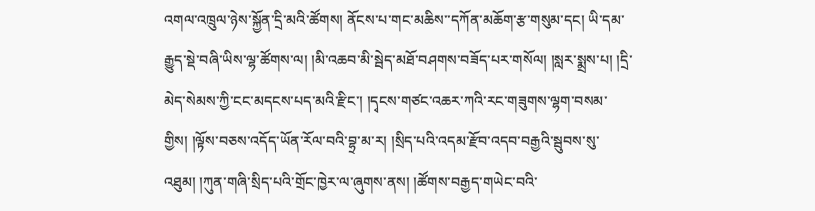འགལ་འཁྲུལ་ཉེས་སྐྱོན་དྲི་མའི་ཚོགས། ནོངས་པ་གང་མཆིས་་དཀོན་མཆོག་རྩ་གསུམ་དང། ཡི་དམ་རྒྱུད་སྡེ་བཞི་ཡིས་ལྷ་ཚོགས་ལ། །མི་འཆབ་མི་སྦེད་མཐོ་བཤགས་བཟོད་པར་གསོལ། །སླར་སྨྲས་པ། །དྲི་མེད་སེམས་ཀྱི་ངང་མདངས་པད་མའི་རྫིང་། །དྭངས་གཙང་འཆར་ཀའི་རང་གཟུགས་ལྷག་བསམ་གྱིས། །ལྟོས་བཅས་འདོད་ཡོན་རོལ་བའི་བྷྲ་མ་ར། །སྲིད་པའི་འདམ་རྫོབ་འདབ་བརྒྱའི་སྦུབས་སུ་འཐུམ། །ཀུན་གཞི་སྲིད་པའི་གྲོང་ཁྱེར་ལ་ཞུགས་ནས། །ཚོགས་བརྒྱད་གཡེང་བའི་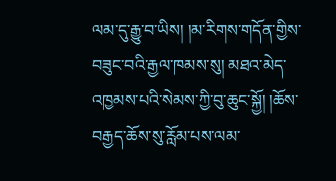ལམ་དུ་རྒྱུ་བ་ཡིས། །མ་རིགས་གདོན་གྱིས་བཟུང་བའི་རྒྱལ་ཁམས་སུ། མཐའ་མེད་འཁྱམས་པའི་སེམས་ཀྱི་བུ་ཆུང་སྐྱོ། །ཆོས་བརྒྱད་ཆོས་སུ་རློམ་པས་ལམ་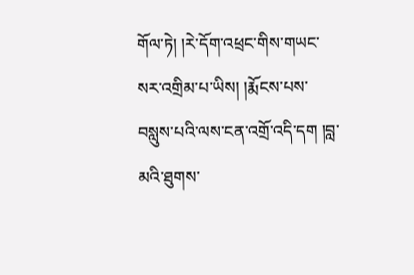གོལ་ཏེ། །རེ་དོག་འཕྲང་གིས་གཡང་སར་འགྲིམ་པ་ཡིས། །རྨོངས་པས་བསླུས་པའི་ལས་ངན་འགྲོ་འདི་དག །བླ་མའི་ཐུགས་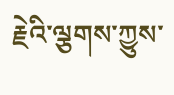རྗེའི་ལྕགས་ཀྱུས་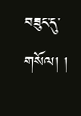བཟུང་དུ་གསོལ། །